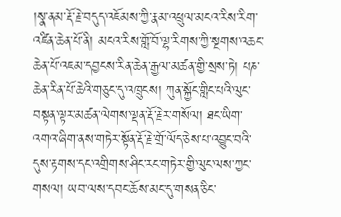།སྣ་ནམ་རྡོ་རྗེ་བདུད་འཇོམས་ཀྱི་རྣམ་འཕྲུལ་མངའ་རིས་རིག་འཛིན་ཆེན་པོ་ནི། མངའ་རིས་གློ་བོ་ལྷ་རིགས་ཀྱི་སྔགས་འཆང་ཆེན་པོ་འཇམ་དབྱངས་རིན་ཆེན་རྒྱལ་མཚན་གྱི་སྲས་ཏེ། པཎ་ཆེན་རིན་པོ་ཆེའི་གཅུང་དུ་འཁྲུངས། ཀུན་སྐྱོང་གླིང་པའི་ལུང་བསྟན་ལྟར་མཚན་ལེགས་ལྡན་རྡོ་རྗེར་གསོལ། ཐང་ཡིག་འགའ་ཞིག་ནས་གཏེར་སྟོན་རྡོ་རྗེ་གྲོ་ལོད་ཅེས་པ་འབྱུང་བའི་དུས་རྟགས་དང་འགྲིགས་ཤིང་རང་གཏེར་གྱི་ལུང་ལས་ཀྱང་གསལ། ཡབ་ལས་དབང་ཆོས་མང་དུ་གསན་ཅིང་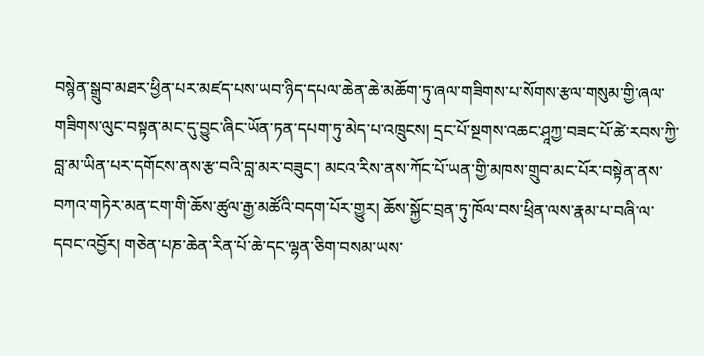བསྙེན་སྒྲུབ་མཐར་ཕྱིན་པར་མཛད་པས་ཡབ་ཉིད་དཔལ་ཆེན་ཆེ་མཆོག་ཏུ་ཞལ་གཟིགས་པ་སོགས་རྩལ་གསུམ་གྱི་ཞལ་གཟིགས་ལུང་བསྟན་མང་དུ་བྱུང་ཞིང་ཡོན་ཏན་དཔག་ཏུ་མེད་པ་འཁྲུངས། དྲང་པོ་སྔགས་འཆང་ཤཱཀྱ་བཟང་པོ་ཚེ་རབས་ཀྱི་བླ་མ་ཡིན་པར་དགོངས་ནས་རྩ་བའི་བླ་མར་བཟུང་། མངའ་རིས་ནས་ཀོང་པོ་ཡན་གྱི་མཁས་གྲུབ་མང་པོར་བསྟེན་ནས་བཀའ་གཏེར་མན་ངག་གི་ཆོས་ཚུལ་རྒྱ་མཚོའི་བདག་པོར་གྱུར། ཆོས་སྐྱོང་བྲན་ཏུ་ཁོལ་བས་ཕྲིན་ལས་རྣམ་པ་བཞི་ལ་དབང་འབྱོར། གཅེན་པཎ་ཆེན་རིན་པོ་ཆེ་དང་ལྷན་ཅིག་བསམ་ཡས་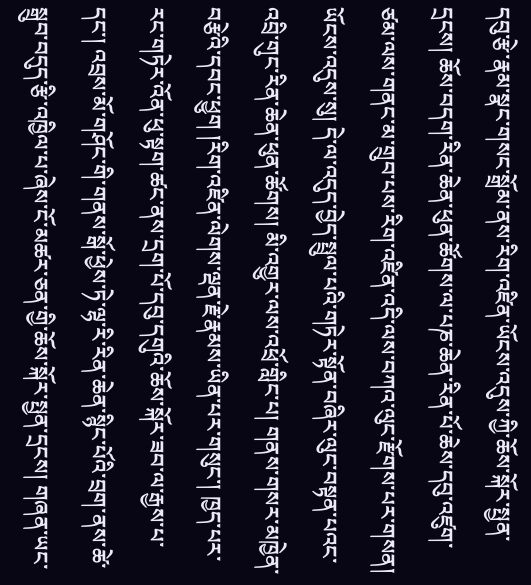དབུ་རྩེ་རྣམ་སྣང་གསང་སྒྲོམ་ནས་རིག་འཛིན་ཡོངས་འདུས་ཀྱི་ཆོས་སྐོར་སྤྱན་དྲངས། ཆོས་བདག་རིན་ཆེན་ཕུན་ཚོགས་ལ་པཎ་ཆེན་རིན་པོ་ཆེས་དབུ་འཛུག་ཙམ་ལས་གནང་མ་གྲུབ་པས་རིག་འཛིན་འདི་ལས་བཀའ་ལུང་རྫོགས་པར་གསན། ཡོངས་འདུས་སུ། དེ་ལ་འདུད་བྱེད་སྤྲུལ་པའི་གཏེར་སྟོན་བཞིར་ལུང་བསྟན་པའང་འབྲི་གུང་རིན་ཆེན་ཕུན་ཚོགས། མི་འགྱུར་ལས་འཕྲོ་གླིང་པ། གནས་གསར་མཁྱེན་བརྩེའི་དབང་ཕྱུག །རིག་འཛིན་ལེགས་ལྡན་རྗེ་རྣམས་ཡིན་པར་གསུང་། ཁྱད་པར་རང་གཏེར་འོན་ཕུ་སྟག་ཚང་ནས་དྲག་པོ་དབུ་དགུའི་ཆོས་སྐོར་ཟབ་ལ་རྒྱས་པ་དང་། འབྲས་མོ་གཤོང་གི་གནས་སྒོ་ཕྱེས་ཏེ་ལྷ་རི་རིན་ཆེན་སྙིང་པོའི་བྲག་ནས་ཚེ་སྒྲུབ་བདུད་རྩི་འཁྱིལ་པ་ཞེས་ངོ་མཚར་ཅན་གྱི་ཆོས་སྐོར་སྤྱན་དྲངས། གཞན་ཡང་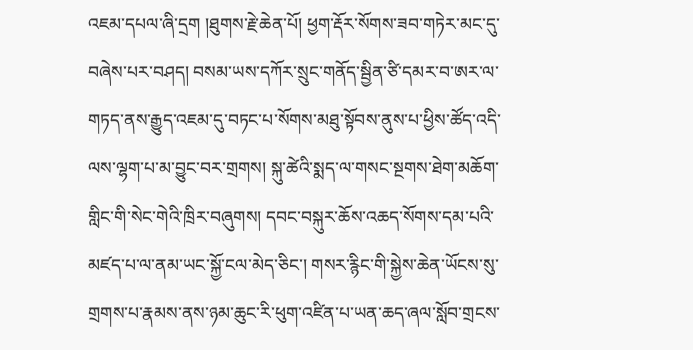འཇམ་དཔལ་ཞི་དྲག །ཐུགས་རྗེ་ཆེན་པོ། ཕྱག་རྡོར་སོགས་ཟབ་གཏེར་མང་དུ་བཞེས་པར་བཤད། བསམ་ཡས་དཀོར་སྲུང་གནོད་སྦྱིན་ཙི་དམར་བ་ཨར་ལ་གཏད་ནས་རྒྱུད་འཇམ་དུ་བཏང་པ་སོགས་མཐུ་སྟོབས་ནུས་པ་ཕྱིས་ཚོད་འདི་ལས་ལྷག་པ་མ་བྱུང་བར་གྲགས། སྐུ་ཚེའི་སྨད་ལ་གསང་སྔགས་ཐེག་མཆོག་གླིང་གི་སེང་གེའི་ཁྲིར་བཞུགས། དབང་བསྐུར་ཆོས་འཆད་སོགས་དམ་པའི་མཛད་པ་ལ་ནམ་ཡང་སྐྱོ་ངལ་མེད་ཅིང་། གསར་རྙིང་གི་སྐྱེས་ཆེན་ཡོངས་སུ་གྲགས་པ་རྣམས་ནས་ཉམ་ཆུང་རི་ཕུག་འཛིན་པ་ཡན་ཆད་ཞལ་སློབ་གྲངས་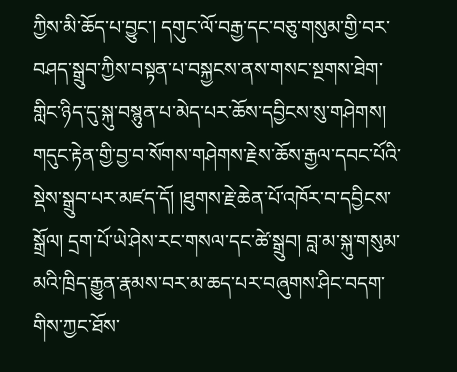ཀྱིས་མི་ཆོད་པ་བྱུང་། དགུང་ལོ་བརྒྱ་དང་བཅུ་གསུམ་གྱི་བར་བཤད་སྒྲུབ་ཀྱིས་བསྟན་པ་བསྐྱངས་ནས་གསང་སྔགས་ཐེག་གླིང་ཉིད་དུ་སྐུ་བསྙུན་པ་མེད་པར་ཆོས་དབྱིངས་སུ་གཤེགས། གདུང་རྟེན་གྱི་བྱ་བ་སོགས་གཤེགས་རྗེས་ཆོས་རྒྱལ་དབང་པོའི་སྡེས་སྒྲུབ་པར་མཛད་དོ། །ཐུགས་རྗེ་ཆེན་པོ་འཁོར་བ་དབྱིངས་སྒྲོལ། དྲག་པོ་ཡེ་ཤེས་རང་གསལ་དང་ཚེ་སྒྲུབ། བླ་མ་སྐུ་གསུམ་མའི་ཁྲིད་རྒྱུན་རྣམས་བར་མ་ཆད་པར་བཞུགས་ཤིང་བདག་གིས་ཀྱང་ཐོས་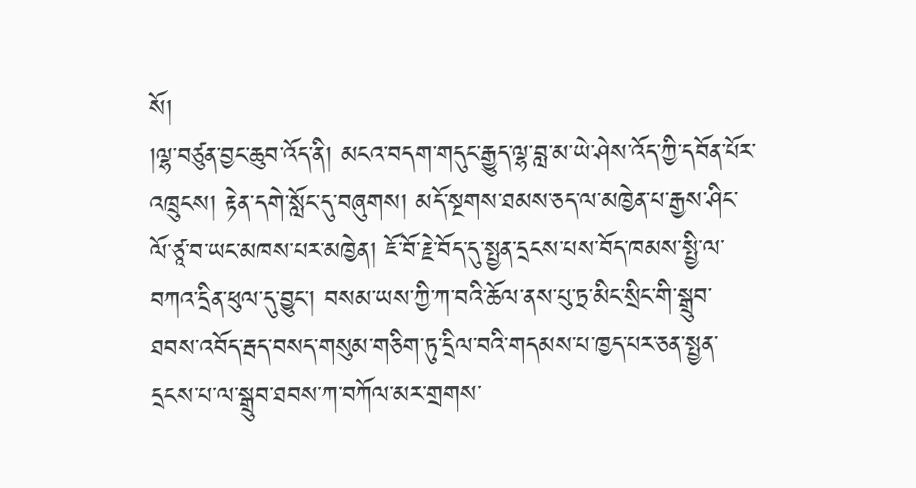སོ།
།ལྷ་བཙུན་བྱང་ཆུབ་འོད་ནི། མངའ་བདག་གདུང་རྒྱུད་ལྷ་བླ་མ་ཡེ་ཤེས་འོད་ཀྱི་དབོན་པོར་འཁྲུངས། རྟེན་དགེ་སློང་དུ་བཞུགས། མདོ་སྔགས་ཐམས་ཅད་ལ་མཁྱེན་པ་རྒྱས་ཤིང་ལོ་ཙཱ་བ་ཡང་མཁས་པར་མཁྱེན། ཇོ་བོ་རྗེ་བོད་དུ་སྤྱན་དྲངས་པས་བོད་ཁམས་སྤྱི་ལ་བཀའ་དྲིན་ཕུལ་དུ་བྱུང་། བསམ་ཡས་ཀྱི་ཀ་བའི་ཆོལ་ནས་པུ་ཏྲ་མིང་སྲིང་གི་སྒྲུབ་ཐབས་འབོད་རྦད་བསད་གསུམ་གཅིག་ཏུ་དྲིལ་བའི་གདམས་པ་ཁྱད་པར་ཅན་སྤྱན་དྲངས་པ་ལ་སྒྲུབ་ཐབས་ཀ་བཀོལ་མར་གྲགས་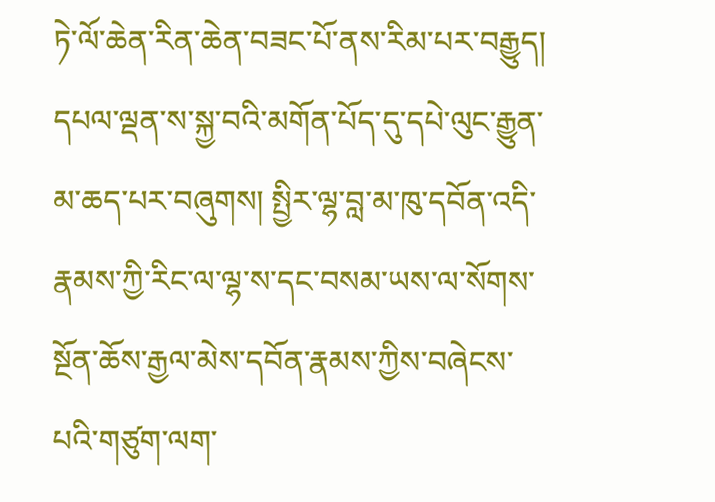ཏེ་ལོ་ཆེན་རིན་ཆེན་བཟང་པོ་ནས་རིམ་པར་བརྒྱུད། དཔལ་ལྡན་ས་སྐྱ་བའི་མགོན་པོད་དུ་དཔེ་ལུང་རྒྱུན་མ་ཆད་པར་བཞུགས། སྤྱིར་ལྷ་བླ་མ་ཁུ་དབོན་འདི་རྣམས་ཀྱི་རིང་ལ་ལྷ་ས་དང་བསམ་ཡས་ལ་སོགས་སྔོན་ཆོས་རྒྱལ་མེས་དབོན་རྣམས་ཀྱིས་བཞེངས་པའི་གཙུག་ལག་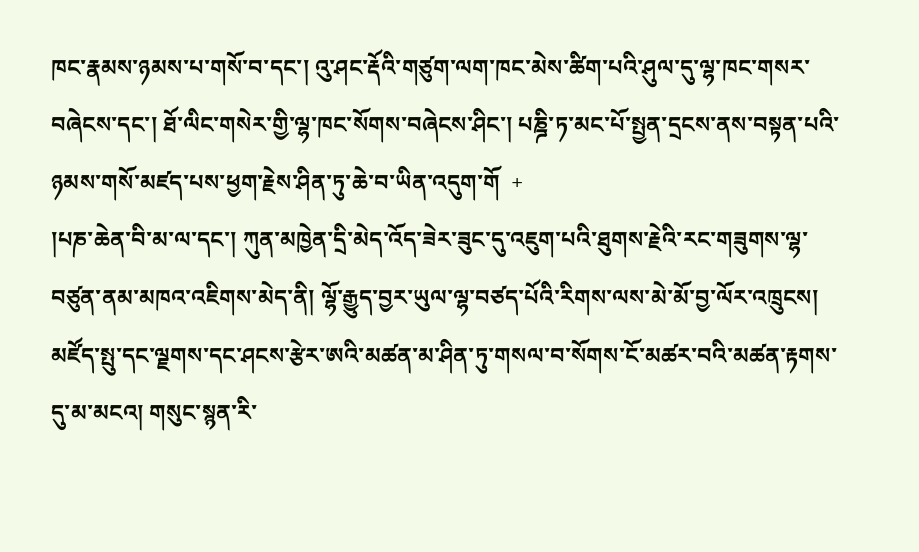ཁང་རྣམས་ཉམས་པ་གསོ་བ་དང་། འུ་ཤང་རྡོའི་གཙུག་ལག་ཁང་མེས་ཚིག་པའི་ཤུལ་དུ་ལྷ་ཁང་གསར་བཞེངས་དང་། ཐོ་ལིང་གསེར་གྱི་ལྷ་ཁང་སོགས་བཞེངས་ཤིང་། པཎྜི་ཏ་མང་པོ་སྤྱན་དྲངས་ནས་བསྟན་པའི་ཉམས་གསོ་མཛད་པས་ཕྱག་རྗེས་ཤིན་ཏུ་ཆེ་བ་ཡིན་འདུག་གོ  +
།པཎ་ཆེན་བི་མ་ལ་དང་། ཀུན་མཁྱེན་དྲི་མེད་འོད་ཟེར་ཟུང་དུ་འཇུག་པའི་ཐུགས་རྗེའི་རང་གཟུགས་ལྷ་བཙུན་ནམ་མཁའ་འཇིགས་མེད་ནི། ལྷོ་རྒྱུད་བྱར་ཡུལ་ལྷ་བཙད་པོའི་རིགས་ལས་མེ་མོ་བྱ་ལོར་འཁྲུངས། མཛོད་སྤུ་དང་ལྗགས་དང་ཤངས་རྩེར་ཨའི་མཚན་མ་ཤིན་ཏུ་གསལ་བ་སོགས་ངོ་མཚར་བའི་མཚན་རྟགས་དུ་མ་མངའ། གསུང་སྙན་རི་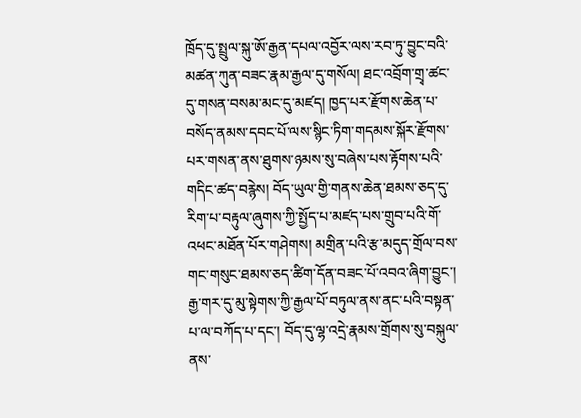ཁྲོད་དུ་སྤྲུལ་སྐུ་ཨོ་རྒྱན་དཔལ་འབྱོར་ལས་རབ་ཏུ་བྱུང་བའི་མཚན་ཀུན་བཟང་རྣམ་རྒྱལ་དུ་གསོལ། ཐང་འབྲོག་གྲྭ་ཚང་དུ་གསན་བསམ་མང་དུ་མཛད། ཁྱད་པར་རྫོགས་ཆེན་པ་བསོད་ནམས་དབང་པོ་ལས་སྙིང་ཏིག་གདམས་སྐོར་རྫོགས་པར་གསན་ནས་ཐུགས་ཉམས་སུ་བཞེས་པས་རྟོགས་པའི་གདིང་ཚད་བརྙེས། བོད་ཡུལ་གྱི་གནས་ཆེན་ཐམས་ཅད་དུ་རིག་པ་བརྟུལ་ཞུགས་ཀྱི་སྤྱོད་པ་མཛད་པས་གྲུབ་པའི་གོ་འཕང་མཐོན་པོར་གཤེགས། མགྲིན་པའི་རྩ་མདུད་གྲོལ་བས་གང་གསུང་ཐམས་ཅད་ཚིག་དོན་བཟང་པོ་འབའ་ཞིག་བྱུང་། རྒྱ་གར་དུ་མུ་སྟེགས་ཀྱི་རྒྱལ་པོ་བཏུལ་ནས་ནང་པའི་བསྟན་པ་ལ་བཀོད་པ་དང་། བོད་དུ་ལྷ་འདྲེ་རྣམས་གྲོགས་སུ་བསྐུལ་ནས་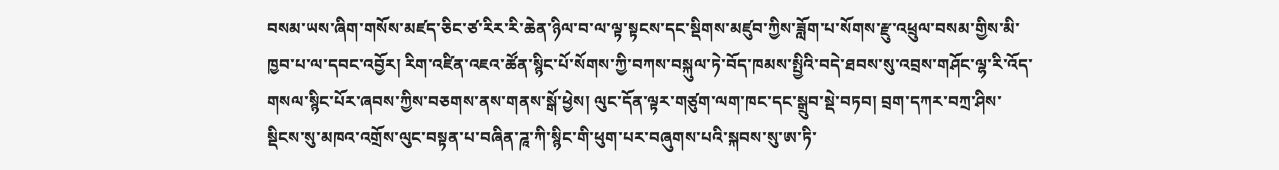བསམ་ཡས་ཞིག་གསོས་མཛད་ཅིང་ཙ་རིར་རི་ཆེན་ཉིལ་བ་ལ་ལྟ་སྟངས་དང་སྡིགས་མཛུབ་ཀྱིས་ཟློག་པ་སོགས་རྫུ་འཕྲུལ་བསམ་གྱིས་མི་ཁྱབ་པ་ལ་དབང་འབྱོར། རིག་འཛིན་འཇའ་ཚོན་སྙིང་པོ་སོགས་ཀྱི་བཀས་བསྐུལ་ཏེ་བོད་ཁམས་སྤྱིའི་བདེ་ཐབས་སུ་འབྲས་གཤོང་ལྷ་རི་འོད་གསལ་སྙིང་པོར་ཞབས་ཀྱིས་བཅགས་ནས་གནས་སྒོ་ཕྱེས། ལུང་དོན་ལྟར་གཙུག་ལག་ཁང་དང་སྒྲུབ་སྡེ་བཏབ། བྲག་དཀར་བཀྲ་ཤིས་སྡིངས་སུ་མཁའ་འགྲོས་ལུང་བསྟན་པ་བཞིན་ཌཱ་ཀི་སྙིང་གི་ཕུག་པར་བཞུགས་པའི་སྐབས་སུ་ཨ་ཏི་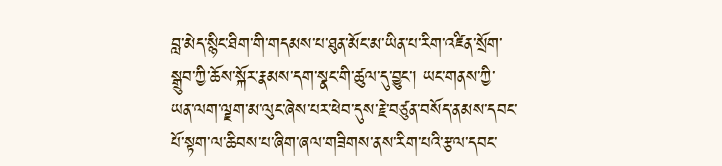བླ་མེད་སྙིང་ཐིག་གི་གདམས་པ་ཐུན་མོང་མ་ཡིན་པ་རིག་འཛིན་སྲོག་སྒྲུབ་ཀྱི་ཆོས་སྐོར་རྣམས་དག་སྣང་གི་ཚུལ་དུ་བྱུང་། ཡང་གནས་ཀྱི་ཡན་ལག་ལྗག་མ་ལུང་ཞེས་པར་ཕེབ་དུས་རྗེ་བཙུན་བསོད་ནམས་དབང་པོ་སྟག་ལ་ཆིབས་པ་ཞིག་ཞལ་གཟིགས་ནས་རིག་པའི་རྩལ་དབང་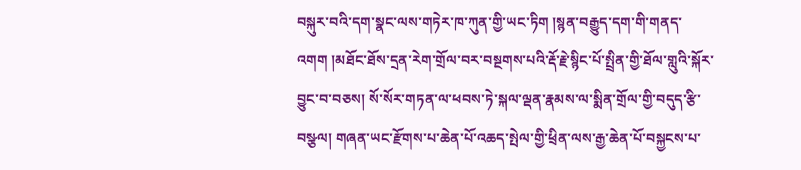བསྐུར་བའི་དག་སྣང་ལས་གཏེར་ཁ་ཀུན་གྱི་ཡང་ཏིག །སྙན་བརྒྱུད་དག་གི་གནད་འགག །མཐོང་ཐོས་དྲན་རེག་གྲོལ་བར་བསྔགས་པའི་རྡོ་རྗེ་སྙིང་པོ་སྤྲིན་གྱི་ཐོལ་གླུའི་སྐོར་བྱུང་བ་བཅས། སོ་སོར་གཏན་ལ་ཕབས་ཏེ་སྐལ་ལྡན་རྣམས་ལ་སྨིན་གྲོལ་གྱི་བདུད་རྩི་བསྩལ། གཞན་ཡང་རྫོགས་པ་ཆེན་པོ་འཆད་སྤེལ་གྱི་ཕྲིན་ལས་རྒྱ་ཆེན་པོ་བསྐྱངས་པ་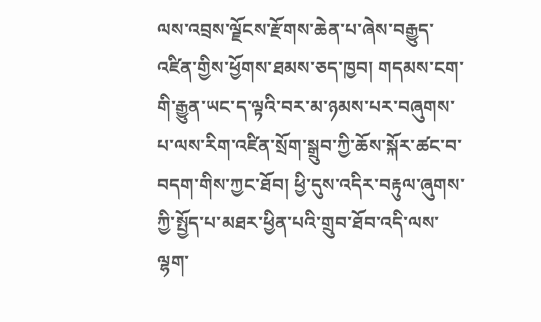ལས་འབྲས་ལྗོངས་རྫོགས་ཆེན་པ་ཞེས་བརྒྱུད་འཛིན་གྱིས་ཕྱོགས་ཐམས་ཅད་ཁྱབ། གདམས་ངག་གི་རྒྱུན་ཡང་ད་ལྟའི་བར་མ་ཉམས་པར་བཞུགས་པ་ལས་རིག་འཛིན་སྲོག་སྒྲུབ་ཀྱི་ཆོས་སྐོར་ཚང་བ་བདག་གིས་ཀྱང་ཐོབ། ཕྱི་དུས་འདིར་བརྟུལ་ཞུགས་ཀྱི་སྤྱོད་པ་མཐར་ཕྱིན་པའི་གྲུབ་ཐོབ་འདི་ལས་ལྷག་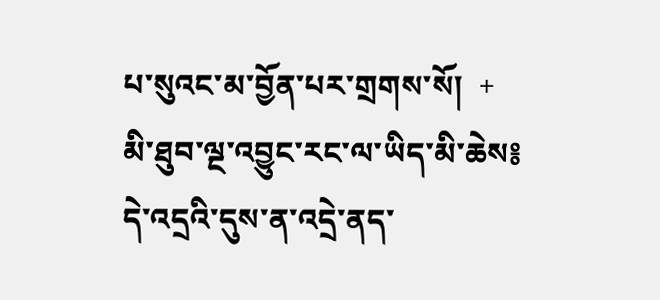པ་སུའང་མ་བྱོན་པར་གྲགས་སོ།  +
མི་ཐུབ་ལྔ་འབྱུང་རང་ལ་ཡིད་མི་ཆེས༔ དེ་འདྲའི་དུས་ན་འདྲེ་ནད་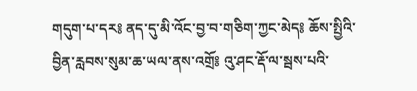གདུག་པ་དར༔ ནད་དུ་མི་འོང་བྱ་བ་གཅིག་ཀྱང་མེད༔ ཆོས་སྤྱིའི་བྱིན་རླབས་སུམ་ཆ་ཡལ་ནས་འགྲོ༔ འུ་ཤང་རྡོ་ལ་སྦས་པའི་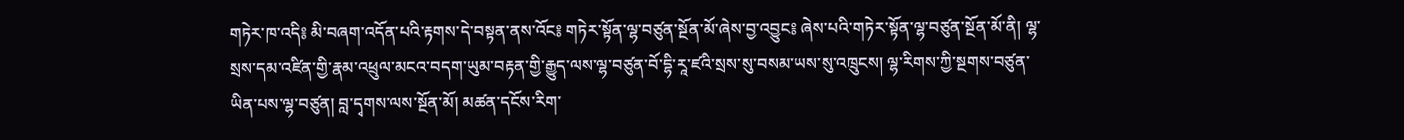གཏེར་ཁ་འདི༔ མི་བཞག་འདོན་པའི་རྟགས་དེ་བསྟན་ནས་འོང༔ གཏེར་སྟོན་ལྷ་བཙུན་སྔོན་མོ་ཞེས་བྱ་འབྱུང༔ ཞེས་པའི་གཏེར་སྟོན་ལྷ་བཙུན་སྔོན་མོ་ནི། ལྷ་སྲས་དམ་འཛིན་གྱི་རྣམ་འཕྲུལ་མངའ་བདག་ཡུམ་བརྟན་གྱི་རྒྱུད་ལས་ལྷ་བཙུན་བོ་དྷི་རཱ་ཛའི་སྲས་སུ་བསམ་ཡས་སུ་འཁྲུངས། ལྷ་རིགས་ཀྱི་སྔགས་བཙུན་ཡིན་པས་ལྷ་བཙུན། བླ་དྭགས་ལས་སྔོན་མོ། མཚན་དངོས་རིག་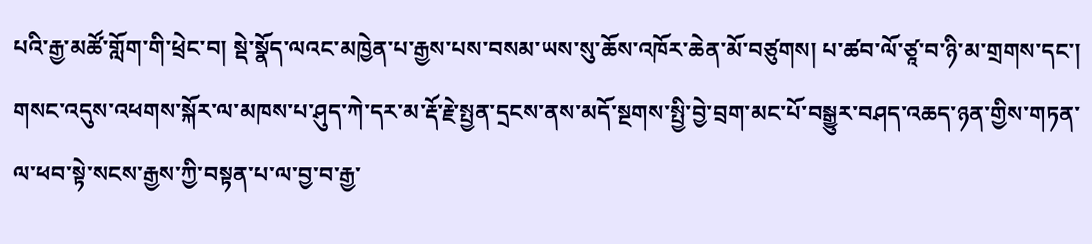པའི་རྒྱ་མཚོ་གློག་གི་ཕྲེང་བ། སྡེ་སྣོད་ལའང་མཁྱེན་པ་རྒྱས་པས་བསམ་ཡས་སུ་ཆོས་འཁོར་ཆེན་མོ་བཙུགས། པ་ཚབ་ལོ་ཙཱ་བ་ཉི་མ་གྲགས་དང་། གསང་འདུས་འཕགས་སྐོར་ལ་མཁས་པ་ཤུད་ཀེ་དར་མ་རྡོ་རྗེ་སྤྱན་དྲངས་ནས་མདོ་སྔགས་སྤྱི་བྱེ་བྲག་མང་པོ་བསྒྱུར་བཤད་འཆད་ཉན་གྱིས་གཏན་ལ་ཕབ་སྟེ་སངས་རྒྱས་ཀྱི་བསྟན་པ་ལ་བྱ་བ་རྒྱ་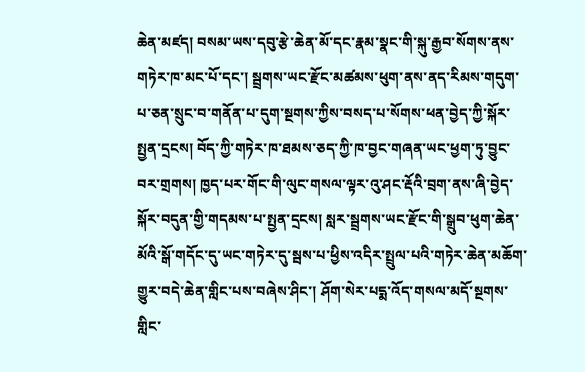ཆེན་མཛད། བསམ་ཡས་དབུ་རྩེ་ཆེན་མོ་དང་རྣམ་སྣང་གི་སྐུ་རྒྱབ་སོགས་ནས་གཏེར་ཁ་མང་པོ་དང་། སྦྲགས་ཡང་རྫོང་མཚམས་ཕུག་ནས་ནད་རིམས་གདུག་པ་ཅན་སྲུང་བ་གནོན་པ་དུག་སྔགས་ཀྱིས་བསད་པ་སོགས་ཕན་བྱེད་ཀྱི་སྐོར་སྤྱན་དྲངས། བོད་ཀྱི་གཏེར་ཁ་ཐམས་ཅད་ཀྱི་ཁ་བྱང་གཞན་ཡང་ཕྱག་ཏུ་བྱུང་བར་གྲགས། ཁྱད་པར་གོང་གི་ལུང་གསལ་ལྟར་འུ་ཤང་རྡོའི་བྲག་ནས་ཞི་བྱེད་སྐོར་བདུན་གྱི་གདམས་པ་སྤྱན་དྲངས། སླར་སྦྲགས་ཡང་རྫོང་གི་སྒྲུབ་ཕུག་ཆེན་མོའི་སྒོ་གདོང་དུ་ཡང་གཏེར་དུ་སྦས་པ་ཕྱིས་འདིར་སྤྲུལ་པའི་གཏེར་ཆེན་མཆོག་གྱུར་བདེ་ཆེན་གླིང་པས་བཞེས་ཤིང་། ཤོག་སེར་པདྨ་འོད་གསལ་མདོ་སྔགས་གླིང་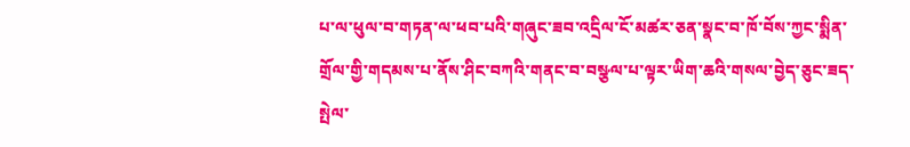པ་ལ་ཕུལ་བ་གཏན་ལ་ཕབ་པའི་གཞུང་ཟབ་འདྲིལ་ངོ་མཚར་ཅན་སྣང་བ་ཁོ་བོས་ཀྱང་སྨིན་གྲོལ་གྱི་གདམས་པ་ནོས་ཤིང་བཀའི་གནང་བ་བསྩལ་པ་ལྟར་ཡིག་ཆའི་གསལ་བྱེད་ཅུང་ཟད་སྤེལ་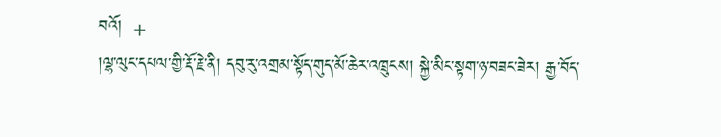བའོ།  +
།ལྷ་ལུང་དཔལ་གྱི་རྡོ་རྗེ་ནི། དབུ་རུ་འགྲམ་སྟོད་གུད་མོ་ཆེར་འཁྲུངས། སྐྱེ་མིང་སྟག་ཉ་བཟང་ཟེར། རྒྱ་བོད་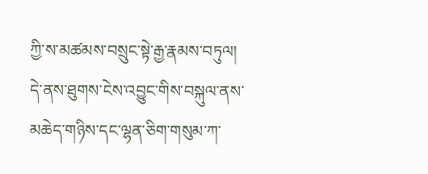ཀྱི་ས་མཚམས་བསྲུང་སྟེ་རྒྱ་རྣམས་བཏུལ། དེ་ནས་ཐུགས་ངེས་འབྱུང་གིས་བསྐུལ་ནས་མཆེད་གཉིས་དང་ལྷན་ཅིག་གསུམ་ཀ་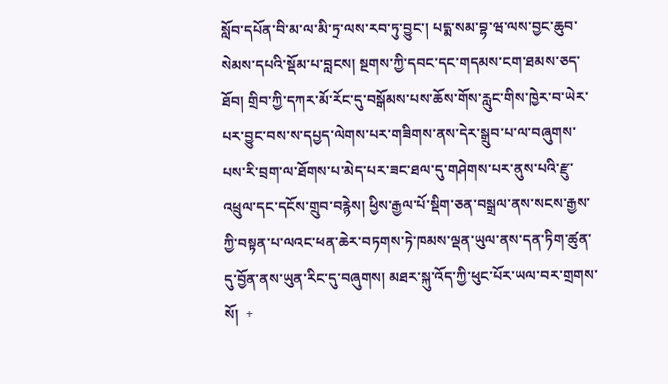སློབ་དཔོན་བི་མ་ལ་མི་ཏྲ་ལས་རབ་ཏུ་བྱུང་། པདྨ་སམ་བྷ་ཝ་ལས་བྱང་ཆུབ་སེམས་དཔའི་སྡོམ་པ་བླངས། སྔགས་ཀྱི་དབང་དང་གདམས་ངག་ཐམས་ཅད་ཐོབ། གྲིབ་ཀྱི་དཀར་མོ་རོང་དུ་བསྒོམས་པས་ཆོས་གོས་རླུང་གིས་ཁྱེར་བ་ཡེར་པར་བྱུང་བས་ས་དཔྱད་ལེགས་པར་གཟིགས་ནས་དེར་སྒྲུབ་པ་ལ་བཞུགས་པས་རི་བྲག་ལ་ཐོགས་པ་མེད་པར་ཟང་ཐལ་དུ་གཤེགས་པར་ནུས་པའི་རྫུ་འཕྲུལ་དང་དངོས་གྲུབ་བརྙེས། ཕྱིས་རྒྱལ་པོ་སྡིག་ཅན་བསྒྲལ་ནས་སངས་རྒྱས་ཀྱི་བསྟན་པ་ལའང་ཕན་ཆེར་བཏགས་ཏེ་ཁམས་ལྡན་ཡུལ་ནས་དན་ཏིག་ཚུན་དུ་བྱོན་ནས་ཡུན་རིང་དུ་བཞུགས། མཐར་སྐུ་འོད་ཀྱི་ཕུང་པོར་ཡལ་བར་གྲགས་སོ།  +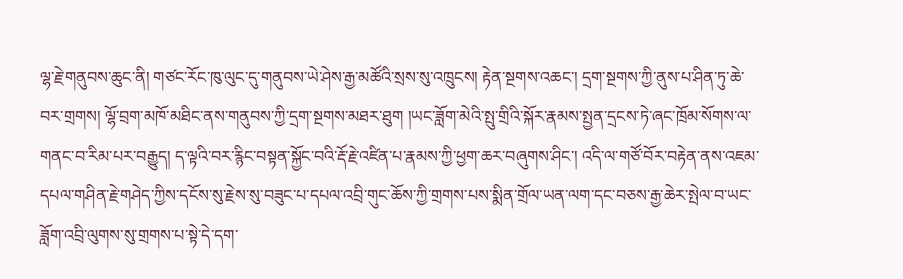ལྷ་རྗེ་གནུབས་ཆུང་ནི། གཙང་རོང་ཁུ་ལུང་དུ་གནུབས་ཡེ་ཤེས་རྒྱ་མཚོའི་སྲས་སུ་འཁྲུངས། རྟེན་སྔགས་འཆང་། དྲག་སྔགས་ཀྱི་ནུས་པ་ཤིན་ཏུ་ཆེ་བར་གྲགས། ལྷོ་བྲག་མཁོ་མཐིང་ནས་གནུབས་ཀྱི་དྲག་སྔགས་མཐར་ཐུག །ཡང་ཟློག་མེའི་སྤུ་གྲིའི་སྐོར་རྣམས་སྤྱན་དྲངས་ཏེ་ཞང་ཁྲོམ་སོགས་ལ་གནང་བ་རིམ་པར་བརྒྱུད། ད་ལྟའི་བར་རྙིང་བསྟན་སྐྱོང་བའི་རྡོ་རྗེ་འཛིན་པ་རྣམས་ཀྱི་ཕྱག་ཆར་བཞུགས་ཤིང་། འདི་ལ་གཙོ་བོར་བརྟེན་ནས་འཇམ་དཔལ་གཤིན་རྗེ་གཤེད་ཀྱིས་དངོས་སུ་རྗེས་སུ་བཟུང་པ་དཔལ་འབྲི་གུང་ཆོས་ཀྱི་གྲགས་པས་སྨིན་གྲོལ་ཡན་ལག་དང་བཅས་རྒྱ་ཆེར་སྤེལ་བ་ཡང་ཟློག་འབྲི་ལུགས་སུ་གྲགས་པ་སྟེ་དེ་དག་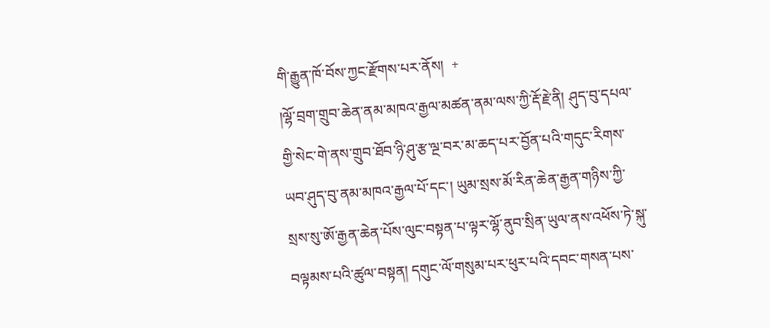གི་རྒྱུན་ཁོ་བོས་ཀྱང་རྫོགས་པར་ནོས།  +
།ལྷོ་བྲག་གྲུབ་ཆེན་ནམ་མཁའ་རྒྱལ་མཚན་ནམ་ལས་ཀྱི་རྡོ་རྗེ་ནི། ཤུད་བུ་དཔལ་གྱི་སེང་གེ་ནས་གྲུབ་ཐོབ་ཉི་ཤུ་རྩ་ལྔ་བར་མ་ཆད་པར་བྱོན་པའི་གདུང་རིགས་ཡབ་ཤུད་བུ་ནམ་མཁའ་རྒྱལ་པོ་དང་། ཡུམ་སྲས་མོ་རིན་ཆེན་རྒྱན་གཉིས་ཀྱི་སྲས་སུ་ཨོ་རྒྱན་ཆེན་པོས་ལུང་བསྟན་པ་ལྟར་ལྷོ་ནུབ་སྲིན་ཡུལ་ནས་འཕོས་ཏེ་སྐུ་བལྟམས་པའི་ཚུལ་བསྟན། དགུང་ལོ་གསུམ་པར་ཕུར་པའི་དབང་གསན་པས་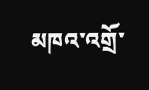མཁའ་འགྲོ་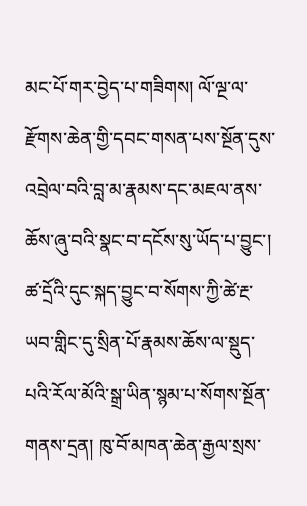མང་པོ་གར་བྱེད་པ་གཟིགས། ལོ་ལྔ་ལ་རྫོགས་ཆེན་གྱི་དབང་གསན་པས་སྔོན་དུས་འབྲེལ་བའི་བླ་མ་རྣམས་དང་མཇལ་ནས་ཆོས་ཞུ་བའི་སྣང་བ་དངོས་སུ་ཡོད་པ་བྱུང་། ཚ་དྲོའི་དུང་སྐད་བྱུང་བ་སོགས་ཀྱི་ཚེ་རྔ་ཡབ་གླིང་དུ་སྲིན་པོ་རྣམས་ཆོས་ལ་སྡུད་པའི་རོལ་མོའི་སྒྲ་ཡིན་སྙམ་པ་སོགས་སྔོན་གནས་དྲན། ཁུ་བོ་མཁན་ཆེན་རྒྱལ་སྲས་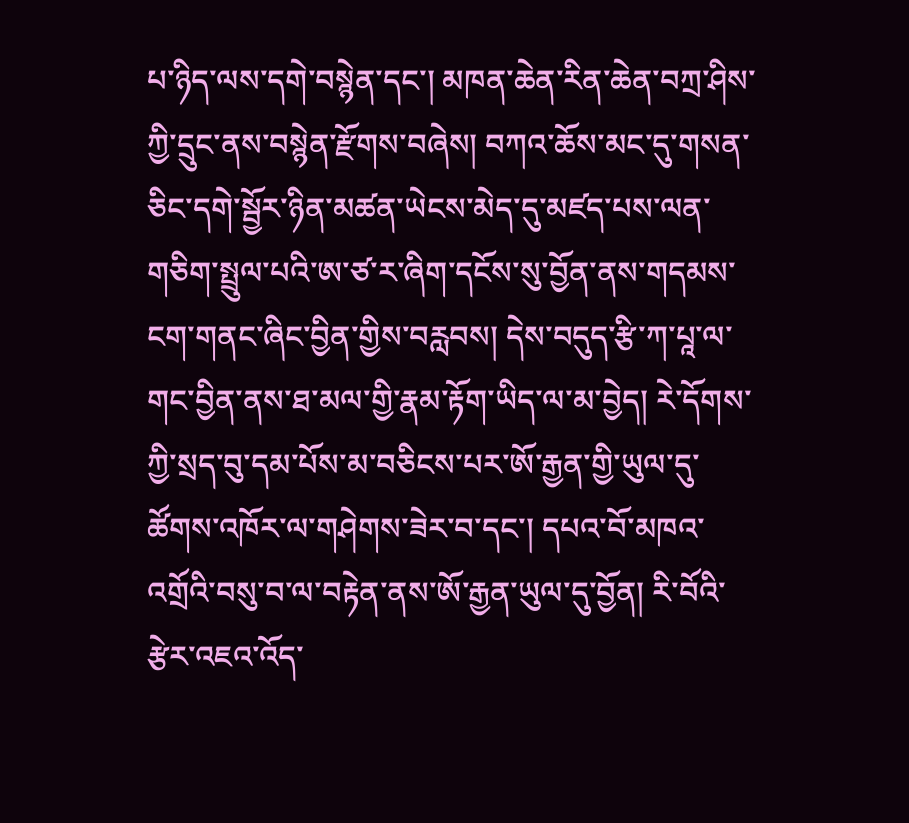པ་ཉིད་ལས་དགེ་བསྙེན་དང་། མཁན་ཆེན་རིན་ཆེན་བཀྲ་ཤིས་ཀྱི་དྲུང་ནས་བསྙེན་རྫོགས་བཞེས། བཀའ་ཆོས་མང་དུ་གསན་ཅིང་དགེ་སྦྱོར་ཉིན་མཚན་ཡེངས་མེད་དུ་མཛད་པས་ལན་གཅིག་སྤྲུལ་པའི་ཨ་ཙ་ར་ཞིག་དངོས་སུ་བྱོན་ནས་གདམས་ངག་གནང་ཞིང་བྱིན་གྱིས་བརླབས། དེས་བདུད་རྩི་ཀ་པཱ་ལ་གང་བྱིན་ནས་ཐ་མལ་གྱི་རྣམ་རྟོག་ཡིད་ལ་མ་བྱེད། རེ་དོགས་ཀྱི་སྲད་བུ་དམ་པོས་མ་བཅིངས་པར་ཨོ་རྒྱན་གྱི་ཡུལ་དུ་ཚོགས་འཁོར་ལ་གཤེགས་ཟེར་བ་དང་། དཔའ་བོ་མཁའ་འགྲོའི་བསུ་བ་ལ་བརྟེན་ནས་ཨོ་རྒྱན་ཡུལ་དུ་བྱོན། རི་བོའི་རྩེར་འཇའ་འོད་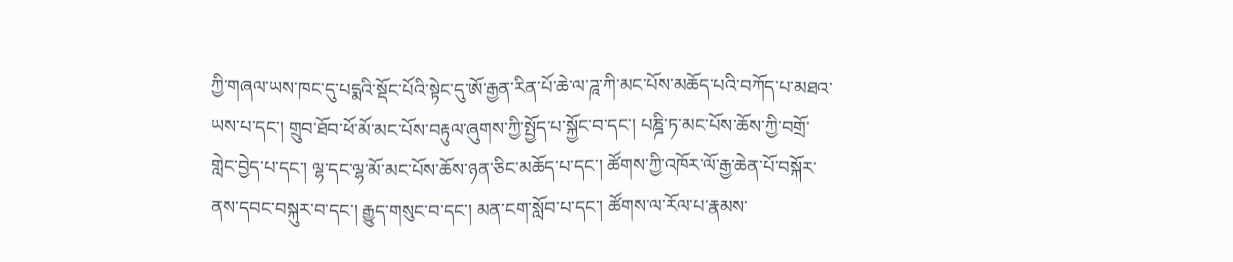ཀྱི་གཞལ་ཡས་ཁང་དུ་པདྨའི་སྡོང་པོའི་སྟེང་དུ་ཨོ་རྒྱན་རིན་པོ་ཆེ་ལ་ཌཱ་ཀི་མང་པོས་མཆོད་པའི་བཀོད་པ་མཐའ་ཡས་པ་དང་། གྲུབ་ཐོབ་ཕོ་མོ་མང་པོས་བརྟུལ་ཞུགས་ཀྱི་སྤྱོད་པ་སྐྱོང་བ་དང་། པཎྜི་ཏ་མང་པོས་ཆོས་ཀྱི་བགྲོ་གླེང་བྱེད་པ་དང་། ལྷ་དང་ལྷ་མོ་མང་པོས་ཆོས་ཉན་ཅིང་མཆོད་པ་དང་། ཚོགས་ཀྱི་འཁོར་ལོ་རྒྱ་ཆེན་པོ་བསྐོར་ནས་དབང་བསྐུར་བ་དང་། རྒྱུད་གསུང་བ་དང་། མན་ངག་སློབ་པ་དང་། ཚོགས་ལ་རོལ་པ་རྣམས་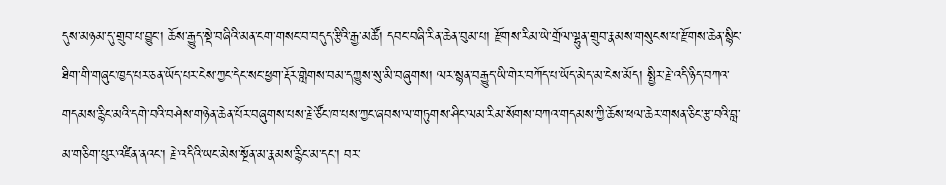དུས་མཉམ་དུ་གྲུབ་པ་བྱུང་། ཆོས་རྒྱུད་སྡེ་བཞིའི་མན་ངག་གསང་བ་བདུད་རྩིའི་རྒྱ་མཚོ། དབང་བཞི་རིན་ཆེན་བུམ་པ། རྫོགས་རིམ་ཡེ་གྲོལ་ལྷུན་གྲུབ་རྣམས་གསུངས་པ་རྫོགས་ཆེན་སྙིང་ཐིག་གི་གཞུང་ཁྱད་པར་ཅན་ཡོད་པར་ངེས་ཀྱང་དེང་སང་ཕྱག་རྡོར་གླེགས་བམ་དཀྱུས་སུ་མི་བཞུགས། ལར་སྙན་བརྒྱུད་ཡི་གེར་བཀོད་པ་ཡོད་མེད་མ་ངེས་མོད། སྤྱིར་རྗེ་འདི་ཉིད་བཀའ་གདམས་རྙིང་མའི་དགེ་བའི་བཤེས་གཉེན་ཆེན་པོར་བཞུགས་པས་རྗེ་ཙོང་ཁ་པས་ཀྱང་ཞབས་ལ་གཏུགས་ཤིང་ལམ་རིམ་སོགས་བཀའ་གདམས་ཀྱི་ཆོས་ཕལ་ཆེར་གསན་ཅིང་རྩ་བའི་བླ་མ་གཅིག་པུར་འཛིན་ནའང་། རྗེ་འདིའི་ཡང་མེས་སྔོན་མ་རྣམས་རྙིང་མ་དང་། བར་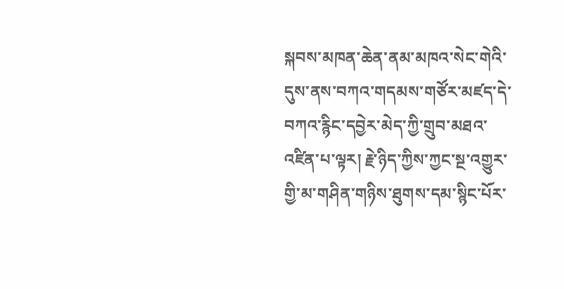སྐབས་མཁན་ཆེན་ནམ་མཁའ་སེང་གེའི་དུས་ནས་བཀའ་གདམས་གཙོར་མཛད་དེ་བཀའ་རྙིང་དབྱེར་མེད་ཀྱི་གྲུབ་མཐའ་འཛིན་པ་ལྟར། རྗེ་ཉིད་ཀྱིས་ཀྱང་སྔ་འགྱུར་གྱི་མ་གཤིན་གཉིས་ཐུགས་དམ་སྙིང་པོར་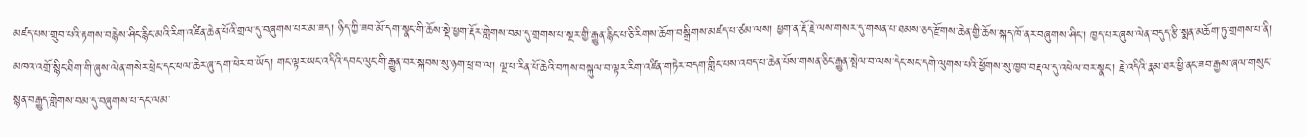མཛད་པས་གྲུབ་པའི་རྟགས་བརྙེས་ཤིང་རྙིང་མའི་རིག་འཛིན་ཆེན་པོའི་གྲལ་དུ་བཞུགས་པར་མ་ཟད། ཉིད་ཀྱི་ཟབ་མོ་དག་སྣང་གི་ཆོས་སྡེ་ཕྱག་རྡོར་གླེགས་བམ་དུ་གྲགས་པ་སྔར་གྱི་རྒྱུན་རྙིང་པ་ཅི་རིགས་ཆོག་བསྒྲིགས་མཛད་པ་ཙམ་ལས། ཕྱག་ན་རྡོ་རྗེ་ལས་གསར་དུ་གསན་པ་ཐམས་ཅད་རྫོགས་ཆེན་གྱི་ཆོས་སྐད་ཁོ་ནར་བཞུགས་ཤིང་། ཁྱད་པར་ཞུས་ལེན་བདུད་རྩི་སྨན་མཆོག་ཏུ་གྲགས་པ་ནི། མཁའ་འགྲོ་སྙིང་ཐིག་གི་ཞུས་ལེན་གསེར་ཕྲེང་དང་ཕལ་ཆེར་ཞུ་དག་ཕེར་བ་ཡོད། གང་ལྟར་ཡང་འདིའི་དབང་ལུང་གི་རྒྱུན་བར་སྐབས་སུ་ཉག་ཕྲ་བ་ལ། ལྔ་པ་རིན་པོ་ཆེའི་བཀས་བསྐུལ་བ་ལྟར་རིག་འཛིན་གཏེར་བདག་གླིང་པས་འབད་པ་ཆེན་པོས་གསན་ཅིང་རྒྱུན་སྤེལ་བ་ལས་དེང་སང་དགེ་ལུགས་པའི་ཕྱོགས་སུ་ཁྱབ་བརྡལ་དུ་འཕེལ་བར་སྣང་། རྗེ་འདིའི་རྣམ་ཐར་ཕྱི་ནང་ཟབ་རྒྱས་ཞལ་གསུང་སྙན་བརྒྱུད་གླེགས་བམ་དུ་བཞུགས་པ་དང་ལམ་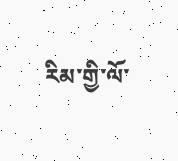རིམ་གྱི་ལོ་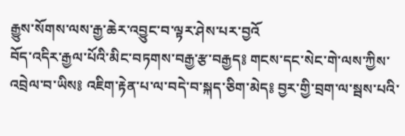རྒྱུས་སོགས་ལས་རྒྱ་ཆེར་འབྱུང་བ་ལྟར་ཤེས་པར་བྱའོ
བོད་འདིར་རྒྱལ་པོའི་མིང་བཏགས་བརྒྱ་རྩ་བརྒྱད༔ གངས་དང་སེང་གེ་ལས་ཀྱིས་འབྲེལ་བ་ཡིས༔ འཇིག་རྟེན་པ་ལ་བདེ་བ་སྐད་ཅིག་མེད༔ བྱར་གྱི་བྲག་ལ་སྦས་པའི་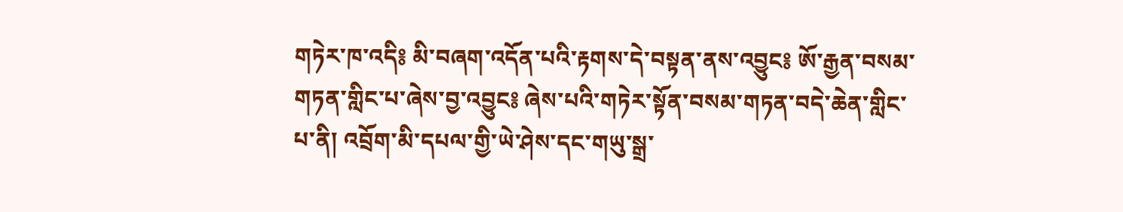གཏེར་ཁ་འདི༔ མི་བཞག་འདོན་པའི་རྟགས་དེ་བསྟན་ནས་འབྱུང༔ ཨོ་རྒྱན་བསམ་གཏན་གླིང་པ་ཞེས་བྱ་འབྱུང༔ ཞེས་པའི་གཏེར་སྟོན་བསམ་གཏན་བདེ་ཆེན་གླིང་པ་ནི། འབྲོག་མི་དཔལ་གྱི་ཡེ་ཤེས་དང་གཡུ་སྒྲ་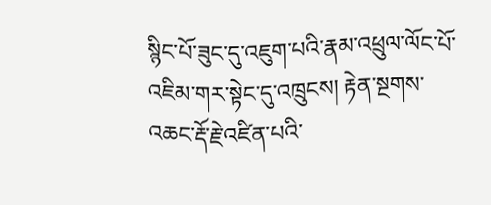སྙིང་པོ་ཟུང་དུ་འཇུག་པའི་རྣམ་འཕྲུལ་ལོང་པོ་འཇིམ་གར་སྟེང་དུ་འཁྲུངས། རྟེན་སྔགས་འཆང་རྡོ་རྗེ་འཛིན་པའི་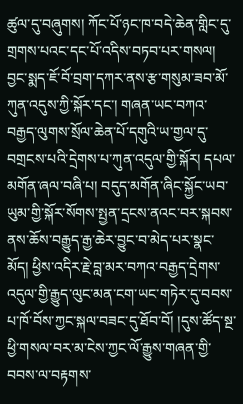ཚུལ་དུ་བཞུགས། ཀོང་པོ་ཉང་ཁ་བདེ་ཆེན་གླིང་དུ་གྲགས་པའང་དང་པོ་འདིས་བཏབ་པར་གསལ། བྱང་སྨད་ཇོ་བོ་བྲག་དཀར་ནས་རྩ་གསུམ་ཟབ་མོ་ཀུན་འདུས་ཀྱི་སྐོར་དང་། གཞན་ཡང་བཀའ་བརྒྱད་ལུགས་སྲོལ་ཆེན་པོ་དགུའི་ཡ་གྱལ་དུ་བགྲངས་པའི་དྲེགས་པ་ཀུན་འདུལ་གྱི་སྐོར། དཔལ་མགོན་ཞལ་བཞི་པ། བདུད་མགོན་ཞིང་སྐྱོང་ཡབ་ཡུམ་གྱི་སྐོར་སོགས་སྤྱན་དྲངས་ནའང་བར་སྐབས་ནས་ཆོས་བརྒྱུད་རྒྱ་ཆེར་བྱུང་བ་མེད་པར་སྣང་མོད། ཕྱིས་འདིར་རྗེ་བླ་མར་བཀའ་བརྒྱད་དྲེགས་འདུལ་གྱི་རྒྱུད་ལུང་མན་ངག་ཡང་གཏེར་དུ་བབས་པ་ཁོ་བོས་ཀྱང་སྐལ་བཟང་དུ་ཐོབ་བོ། །དུས་ཚོད་སྔ་ཕྱི་གསལ་བར་མ་ངེས་ཀྱང་ལོ་རྒྱུས་གཞན་གྱི་བབས་ལ་བརྟགས་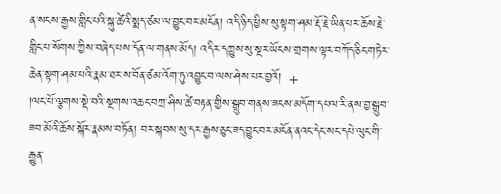ན་སངས་རྒྱས་གླིང་པའི་སྐུ་ཚེའི་སྨད་ཙམ་ལ་བྱུང་བར་མངོན། འདི་ཉིད་ཕྱིས་སུ་སྟག་ཤམ་རྡོ་རྗེ་ཡིན་པར་ཆོས་རྗེ་གླིང་པ་སོགས་ཀྱིས་བཞེད་པས་དོན་ལ་གནས་མོད། འདིར་དཀྱུས་སུ་སྔར་ཡོངས་གྲགས་ལྟར་བཀོད་ཅིང་གཏེར་ཆེན་སྟག་ཤམ་པའི་རྣམ་ཐར་ས་བོན་ཙམ་འོག་ཏུ་འབྱུང་བ་ལས་ཤེས་པར་བྱའོ།  +
།ལང་པོ་ལྕགས་སྡེ་བའི་སྔགས་འཆང་བཀྲ་ཤིས་ཚེ་བརྟན་གྱིས་སྒྲུབ་གནས་ཟངས་མདོག་དཔལ་རི་ནས་བྱ་སྒྲུབ་ཟབ་མོའི་ཆོས་སྐོར་རྣམས་བཏོན། བར་སྐབས་སུ་དར་རྒྱས་ཅུང་ཟད་བྱུང་བར་མངོན་ནའང་དེང་སང་དཔེ་ལུང་གི་རྒྱུན་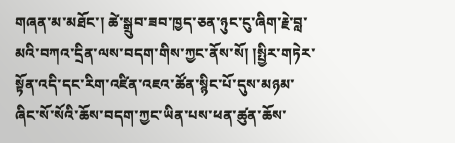གཞན་མ་མཐོང་། ཚེ་སྒྲུབ་ཟབ་ཁྱད་ཅན་ཉུང་ངུ་ཞིག་རྗེ་བླ་མའི་བཀའ་དྲིན་ལས་བདག་གིས་ཀྱང་ནོས་སོ། །སྤྱིར་གཏེར་སྟོན་འདི་དང་རིག་འཛིན་འཇའ་ཚོན་སྙིང་པོ་དུས་མཉམ་ཞིང་སོ་སོའི་ཆོས་བདག་ཀྱང་ཡིན་པས་ཕན་ཚུན་ཆོས་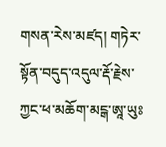གསན་རེས་མཛད། གཏེར་སྟོན་བདུད་འདུལ་རྡོ་རྗེས་ཀྱང་ཕ་མཆོག་མངྒ་ཨཱ་ཡུཿ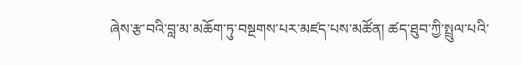ཞེས་རྩ་བའི་བླ་མ་མཆོག་ཏུ་བསྔགས་པར་མཛད་པས་མཚོན། ཚད་ཐུབ་ཀྱི་སྤྲུལ་པའི་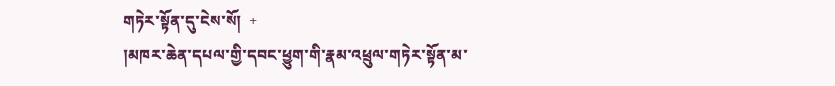གཏེར་སྟོན་དུ་ངེས་སོ།  +
།མཁར་ཆེན་དཔལ་གྱི་དབང་ཕྱུག་གི་རྣམ་འཕྲུལ་གཏེར་སྟོན་མ་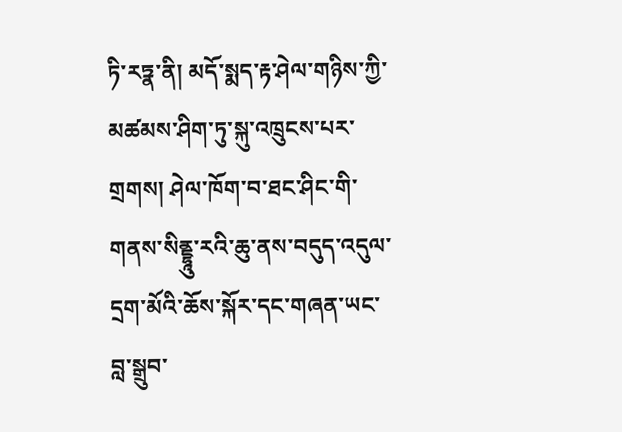ཏི་རཏྣ་ནི། མདོ་སྨད་རྟ་ཤེལ་གཉིས་ཀྱི་མཚམས་ཤིག་ཏུ་སྐུ་འཁྲུངས་པར་གྲགས། ཤེལ་ཁོག་བ་ཐང་ཤིང་གི་གནས་སིནྡྷཱུ་རའི་ཆུ་ནས་བདུད་འདུལ་དྲག་མོའི་ཆོས་སྐོར་དང་གཞན་ཡང་བླ་སྒྲུབ་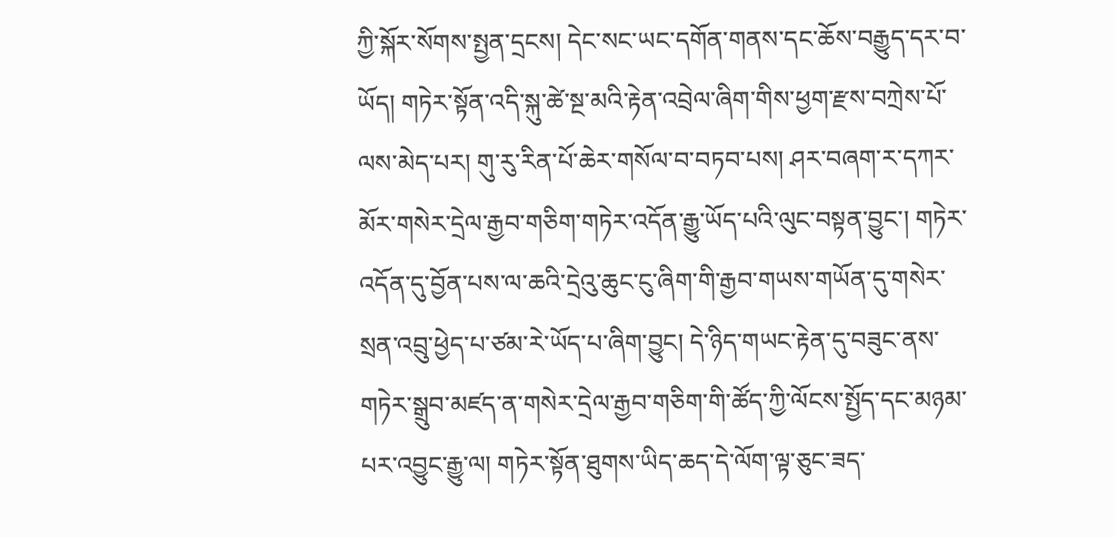ཀྱི་སྐོར་སོགས་སྤྱན་དྲངས། དེང་སང་ཡང་དགོན་གནས་དང་ཆོས་བརྒྱུད་དར་བ་ཡོད། གཏེར་སྟོན་འདི་སྐུ་ཚེ་སྔ་མའི་རྟེན་འབྲེལ་ཞིག་གིས་ཕྱག་རྫས་བཀྲེས་པོ་ལས་མེད་པར། གུ་རུ་རིན་པོ་ཆེར་གསོལ་བ་བཏབ་པས། ཤར་བཞག་ར་དཀར་མོར་གསེར་དྲེལ་རྒྱབ་གཅིག་གཏེར་འདོན་རྒྱུ་ཡོད་པའི་ལུང་བསྟན་བྱུང་། གཏེར་འདོན་དུ་བྱོན་པས་ལ་ཆའི་དྲེའུ་ཆུང་ངུ་ཞིག་གི་རྒྱབ་གཡས་གཡོན་དུ་གསེར་སྲན་འབྲུ་ཕྱེད་པ་ཙམ་རེ་ཡོད་པ་ཞིག་བྱུང། དེ་ཉིད་གཡང་རྟེན་དུ་བཟུང་ནས་གཏེར་སྒྲུབ་མཛད་ན་གསེར་དྲེལ་རྒྱབ་གཅིག་གི་ཚོད་ཀྱི་ལོངས་སྤྱོད་དང་མཉམ་པར་འབྱུང་རྒྱུ་ལ། གཏེར་སྟོན་ཐུགས་ཡིད་ཆད་དེ་ལོག་ལྟ་ཅུང་ཟད་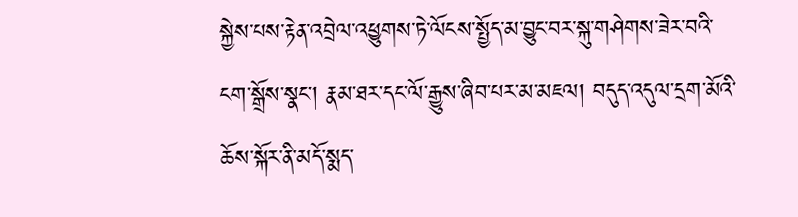སྐྱེས་པས་རྟེན་འབྲེལ་འཕྱུགས་ཏེ་ལོངས་སྤྱོད་མ་བྱུང་བར་སྐུ་གཤེགས་ཟེར་བའི་ངག་སྒྲོས་སྣང་། རྣམ་ཐར་དང་ལོ་རྒྱུས་ཞིབ་པར་མ་མཇལ། བདུད་འདུལ་དྲག་མོའི་ཆོས་སྐོར་ནི་མདོ་སྨད་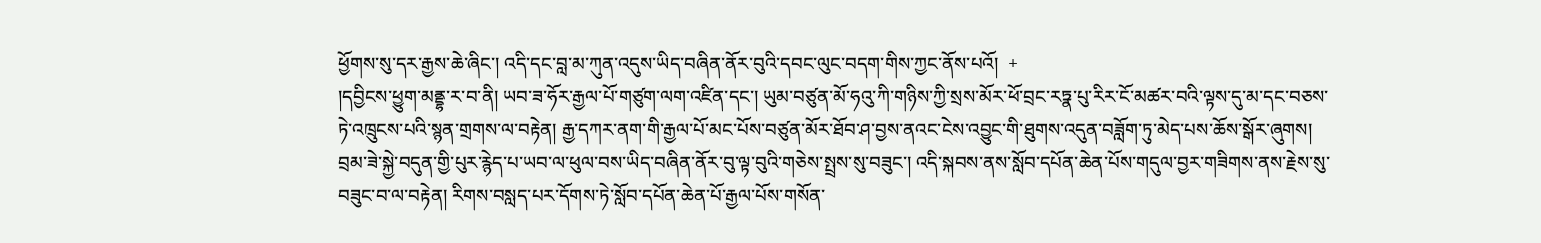ཕྱོགས་སུ་དར་རྒྱས་ཆེ་ཞིང་། འདི་དང་བླ་མ་ཀུན་འདུས་ཡིད་བཞིན་ནོར་བུའི་དབང་ལུང་བདག་གིས་ཀྱང་ནོས་པའོ།  +
།དབྱིངས་ཕྱུག་མནྡྷ་ར་བ་ནི། ཡབ་ཟ་ཧོར་རྒྱལ་པོ་གཙུག་ལག་འཛིན་དང་། ཡུམ་བཙུན་མོ་ཧའུ་ཀི་གཉིས་ཀྱི་སྲས་མོར་ཕོ་བྲང་རཏྣ་པུ་རིར་ངོ་མཚར་བའི་ལྟས་དུ་མ་དང་བཅས་ཏེ་འཁྲུངས་པའི་སྙན་གྲགས་ལ་བརྟེན། རྒྱ་དཀར་ནག་གི་རྒྱལ་པོ་མང་པོས་བཙུན་མོར་ཐོབ་ཤ་བྱས་ནའང་ངེས་འབྱུང་གི་ཐུགས་འདུན་བཟློག་ཏུ་མེད་པས་ཆོས་སྒོར་ཞུགས། བྲམ་ཟེ་སྐྱེ་བདུན་གྱི་པུར་རྙེད་པ་ཡབ་ལ་ཕུལ་བས་ཡིད་བཞིན་ནོར་བུ་ལྟ་བུའི་གཅེས་སྤྲས་སུ་བཟུང་། འདི་སྐབས་ནས་སློབ་དཔོན་ཆེན་པོས་གདུལ་བྱར་གཟིགས་ནས་རྗེས་སུ་བཟུང་བ་ལ་བརྟེན། རིགས་བསླད་པར་དོགས་ཏེ་སློབ་དཔོན་ཆེན་པོ་རྒྱལ་པོས་གསོན་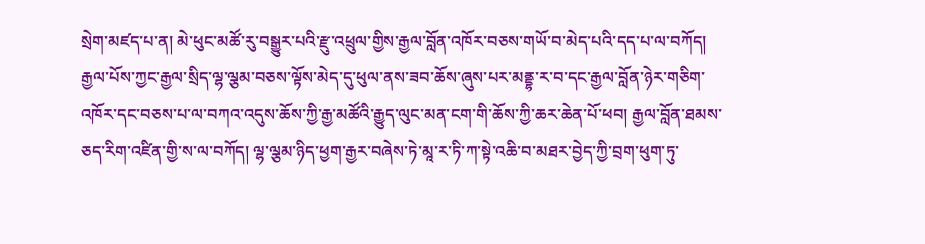སྲེག་མཛད་པ་ན། མེ་ཕུང་མཚོ་རུ་བསྒྱུར་པའི་རྫུ་འཕྲུལ་གྱིས་རྒྱལ་བློན་འཁོར་བཅས་གཡོ་བ་མེད་པའི་དད་པ་ལ་བཀོད། རྒྱལ་པོས་ཀྱང་རྒྱལ་སྲིད་ལྷ་ལྕམ་བཅས་ལྟོས་མེད་དུ་ཕུལ་ནས་ཟབ་ཆོས་ཞུས་པར་མནྡྷ་ར་བ་དང་རྒྱལ་བློན་ཉེར་གཅིག་འཁོར་དང་བཅས་པ་ལ་བཀའ་འདུས་ཆོས་ཀྱི་རྒྱ་མཚོའི་རྒྱུད་ལུང་མན་ངག་གི་ཆོས་ཀྱི་ཆར་ཆེན་པོ་ཕབ། རྒྱལ་བློན་ཐམས་ཅད་རིག་འཛིན་གྱི་ས་ལ་བཀོད། ལྷ་ལྕམ་ཉིད་ཕྱག་རྒྱར་བཞེས་ཏེ་མཱ་ར་ཏི་ཀ་སྟེ་འཆི་བ་མཐར་བྱེད་ཀྱི་བྲག་ཕུག་ཏུ་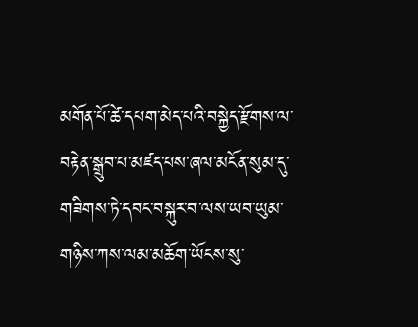མགོན་པོ་ཚེ་དཔག་མེད་པའི་བསྐྱེད་རྫོགས་ལ་བརྟེན་སྒྲུབ་པ་མཛད་པས་ཞལ་མངོན་སུམ་དུ་གཟིགས་ཏེ་དབང་བསྐུར་བ་ལས་ཡབ་ཡུམ་གཉིས་ཀས་ལམ་མཆོག་ཡོངས་སུ་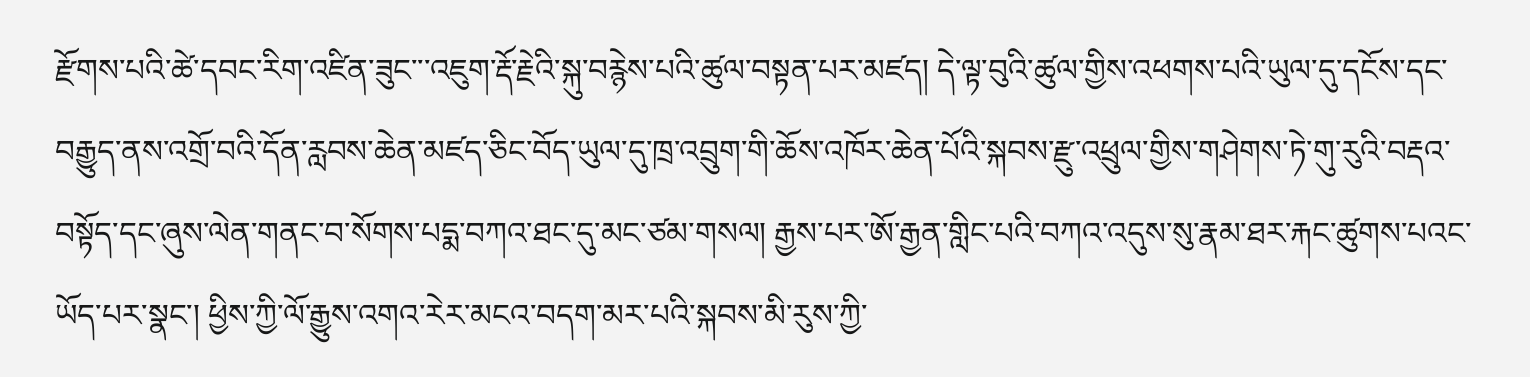རྫོགས་པའི་ཚེ་དབང་རིག་འཛིན་ཟུང་་་འཇུག་རྡོ་རྗེའི་སྐུ་བརྙེས་པའི་ཚུལ་བསྟན་པར་མཛད། དེ་ལྟ་བུའི་ཚུལ་གྱིས་འཕགས་པའི་ཡུལ་དུ་དངོས་དང་བརྒྱུད་ནས་འགྲོ་བའི་དོན་རླབས་ཆེན་མཛད་ཅིང་བོད་ཡུལ་དུ་ཁྲ་འབྲུག་གི་ཆོས་འཁོར་ཆེན་པོའི་སྐབས་རྫུ་འཕྲུལ་གྱིས་གཤེགས་ཏེ་གུ་རུའི་བརྡའ་བསྟོད་དང་ཞུས་ལེན་གནང་བ་སོགས་པདྨ་བཀའ་ཐང་དུ་མང་ཙམ་གསལ། རྒྱས་པར་ཨོ་རྒྱན་གླིང་པའི་བཀའ་འདུས་སུ་རྣམ་ཐར་རྐང་ཚུགས་པའང་ཡོད་པར་སྣང་། ཕྱིས་ཀྱི་ལོ་རྒྱུས་འགའ་རེར་མངའ་བདག་མར་པའི་སྐབས་མི་རུས་ཀྱི་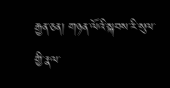རྒྱན་ཅན། གཉན་ལོའི་སྐབས་རི་སུལ་གྱི་རྣལ་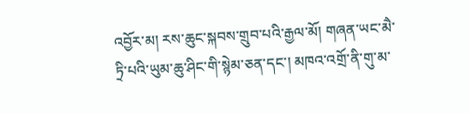འབྱོར་མ། རས་ཆུང་སྐབས་གྲུབ་པའི་རྒྱལ་མོ། གཞན་ཡང་མཻ་ཏྲི་པའི་ཡུམ་ཆུ་ཤིང་གི་སྙེམ་ཅན་དང་། མཁའ་འགྲོ་ནི་གུ་མ་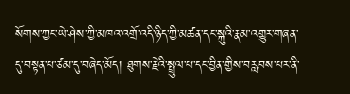སོགས་ཀྱང་ཡེ་ཤེས་ཀྱི་མཁའ་འགྲོ་འདི་ཉིད་ཀྱི་མཚན་དང་སྐུའི་རྣམ་འགྱུར་གཞན་དུ་བསྟན་པ་ཙམ་དུ་བཞེད་མོད། ཐུགས་རྗེའི་སྤྲུལ་པ་དང་བྱིན་གྱིས་བརླབས་པར་ནི་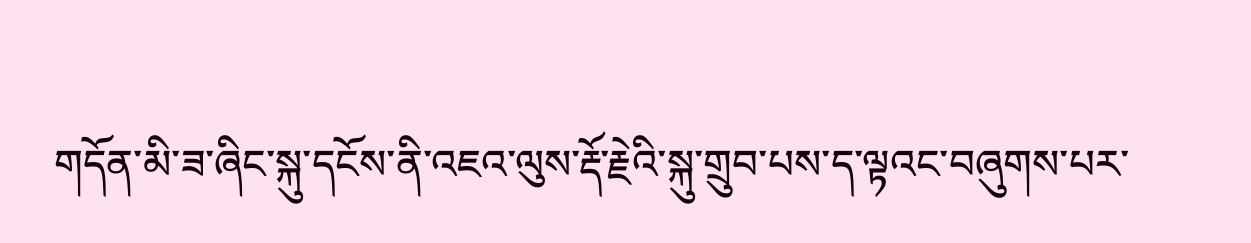གདོན་མི་ཟ་ཞིང་སྐུ་དངོས་ནི་འཇའ་ལུས་རྡོ་རྗེའི་སྐུ་གྲུབ་པས་ད་ལྟའང་བཞུགས་པར་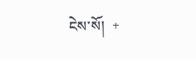ངེས་སོ།  +